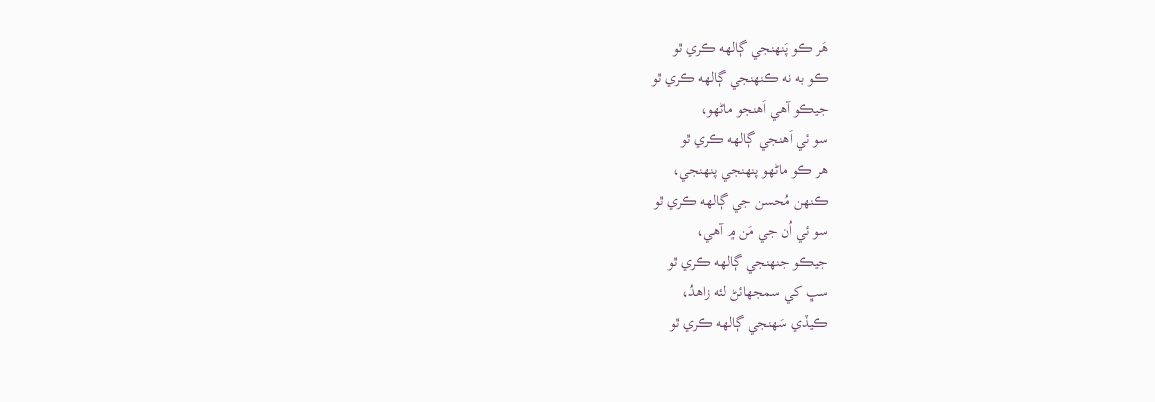هَر ڪو پَنهنجي ڳالهه ڪري ٿو
ڪو به نه ڪنهنجي ڳالهه ڪري ٿو
جيڪو آهي اَهنجو ماڻهو،
سو ئي اَهنجي ڳالهه ڪري ٿو
هر ڪو ماڻهو پنهنجي پنهنجي،
ڪنهن مُحسن جي ڳالهه ڪري ٿو
سو ئي اُن جي مَن ۾ آهي،
جيڪو جنهنجي ڳالهه ڪري ٿو
سڀ کي سمجهائڻ لئه زاهدُ،
ڪيڏي سَهنجي ڳالهه ڪري ٿو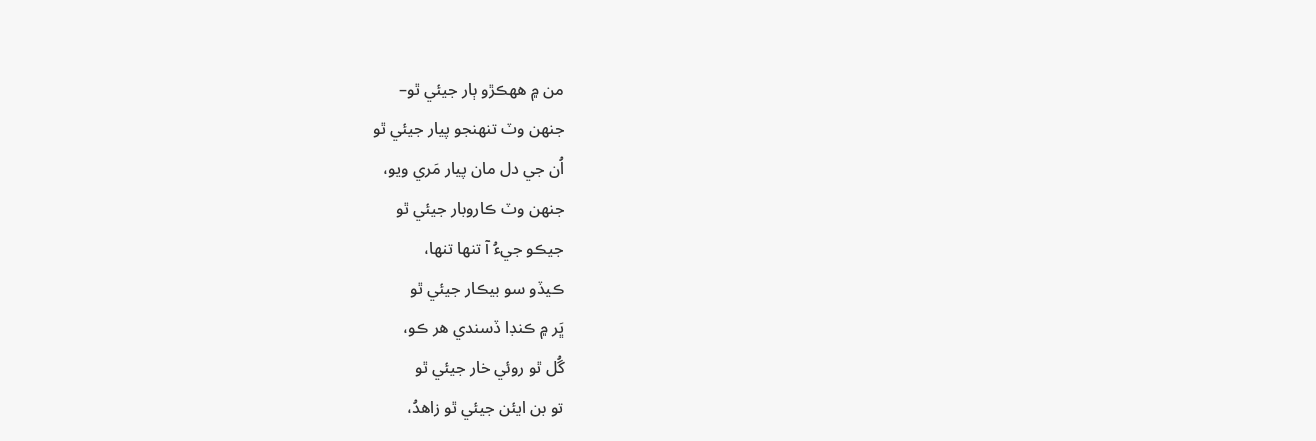من ۾ ههڪڙو ٻار جيئي ٿو–
جنهن وٽ تنهنجو پيار جيئي ٿو
اُن جي دل مان پيار مَري ويو،
جنهن وٽ ڪاروبار جيئي ٿو
جيڪو جيءُ آ تنها تنها،
ڪيڏو سو بيڪار جيئي ٿو
ڀَر ۾ ڪنڊا ڏسندي هر ڪو،
گُل ٿو روئي خار جيئي ٿو
تو بن ايئن جيئي ٿو زاهدُ،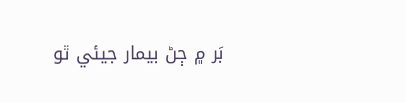بَر ۾ ڄڻ بيمار جيئي ٿو